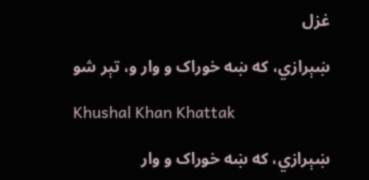غزل

ښېرازي، که ښه خوراک و وار و، تېر شو

Khushal Khan Khattak

ښېرازي، که ښه خوراک و وار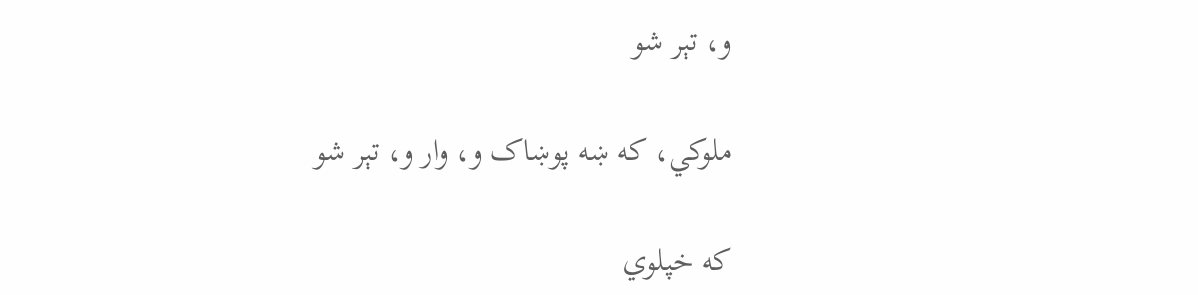و، تېر شو

ملوکي، که ښه پوښاک و، وار و، تېر شو

که خپلوي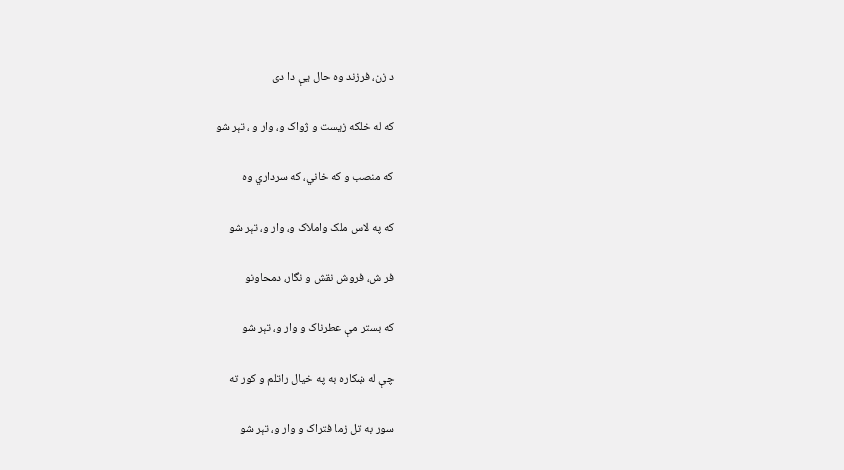د زن، فرزند وه حال يې دا دی

که له خلکه زيست و ژواک و، وار و ، تېر شو

که منصب و که خاني، که سرداري وه

که په لاس ملک واملاک و، وار و، تېر شو

فر ش، فروش نقش و نگار، دمحاونو

که بستر مې عطرناک و وار و، تېر شو

چې له ښکاره به په خيال راتلم و کور ته

سور به تل زما فتراک و وار و، تېر شو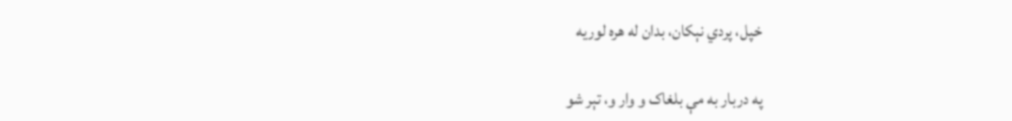خپل، پردي نېکان، بدان له هره لوريه

په دربار به مې بلغاک و وار و، تېر شو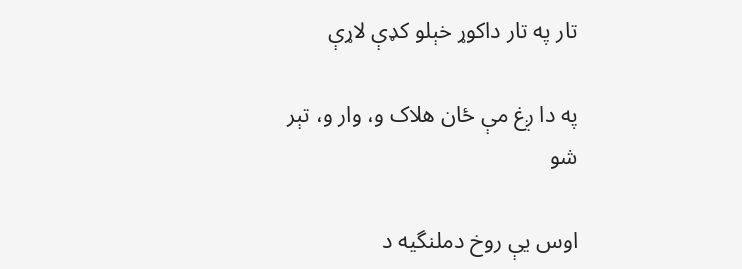تار په تار داکوړ خېلو کډې لاړې

په دا ږغ مې ځان هلاک و، وار و، تېر شو

اوس يې روخ دملنگيه د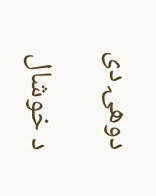دوهۍ دی

د خوشال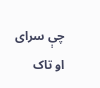چې سرای او تاک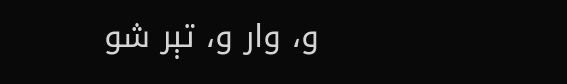و، وار و، تېر شو